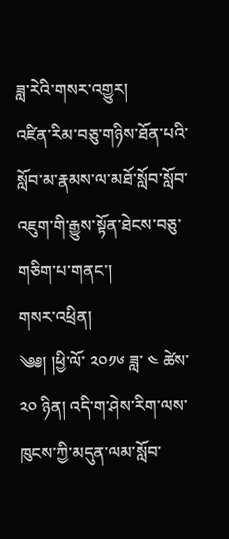ཟླ་རེའི་གསར་འགྱུར།
འཛིན་རིམ་བཅུ་གཉིས་ཐོན་པའི་སློབ་མ་རྣམས་ལ་མཐོ་སློབ་སློབ་འཇུག་གི་རྒྱུས་སྟོན་ཐེངས་བཅུ་གཅིག་པ་གནང་།
གསར་འཕྲིན།
༄༅། །ཕྱི་ལོ་ ༢༠༡༦ ཟླ་ ༤ ཚེས་ ༢༠ ཉིན། འདི་ག་ཤེས་རིག་ལས་ཁུངས་ཀྱི་མདུན་ལམ་སློབ་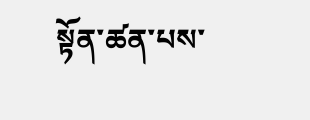སྟོན་ཚན་པས་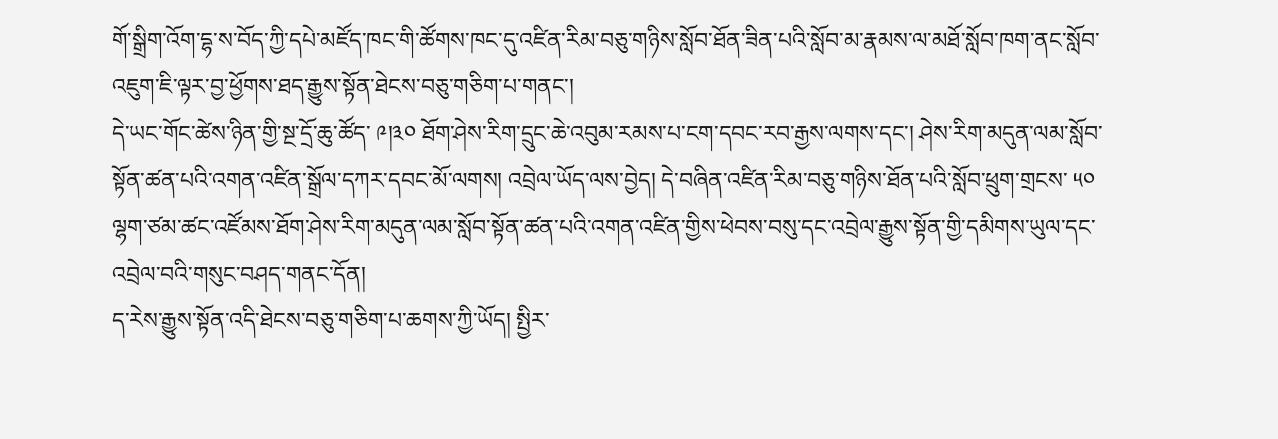གོ་སྒྲིག་འོག་དྷ་ས་བོད་ཀྱི་དཔེ་མཛོད་ཁང་གི་ཚོགས་ཁང་དུ་འཛིན་རིམ་བཅུ་གཉིས་སློབ་ཐོན་ཟིན་པའི་སློབ་མ་རྣམས་ལ་མཐོ་སློབ་ཁག་ནང་སློབ་འཇུག་ཇི་ལྟར་བྱ་ཕྱོགས་ཐད་རྒྱུས་སྟོན་ཐེངས་བཅུ་གཅིག་པ་གནང་།
དེ་ཡང་གོང་ཚེས་ཉིན་གྱི་སྔ་དྲོ་ཆུ་ཚོད་ ༩།༣༠ ཐོག་ཤེས་རིག་དྲུང་ཆེ་འབུམ་རམས་པ་ངག་དབང་རབ་རྒྱས་ལགས་དང་། ཤེས་རིག་མདུན་ལམ་སློབ་སྟོན་ཚན་པའི་འགན་འཛིན་སྒྲོལ་དཀར་དབང་མོ་ལགས། འབྲེལ་ཡོད་ལས་བྱེད། དེ་བཞིན་འཛིན་རིམ་བཅུ་གཉིས་ཐོན་པའི་སློབ་ཕྲུག་གྲངས་ ༥༠ ལྷག་ཙམ་ཚང་འཛོམས་ཐོག་ཤེས་རིག་མདུན་ལམ་སློབ་སྟོན་ཚན་པའི་འགན་འཛིན་གྱིས་ཕེབས་བསུ་དང་འབྲེལ་རྒྱུས་སྟོན་གྱི་དམིགས་ཡུལ་དང་འབྲེལ་བའི་གསུང་བཤད་གནང་དོན།
ད་རེས་རྒྱུས་སྟོན་འདི་ཐེངས་བཅུ་གཅིག་པ་ཆགས་ཀྱི་ཡོད། སྤྱིར་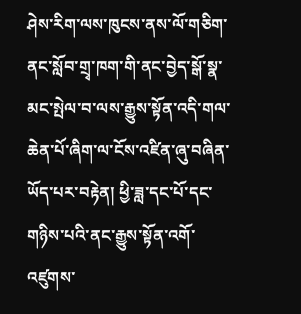ཤེས་རིག་ལས་ཁུངས་ནས་ལོ་གཅིག་ནང་སློབ་གྲྭ་ཁག་གི་ནང་བྱེད་སྒོ་སྣ་མང་སྤེལ་བ་ལས་རྒྱུས་སྟོན་འདི་གལ་ཆེན་པོ་ཞིག་ལ་ངོས་འཛིན་ཞུ་བཞིན་ཡོད་པར་བརྟེན། ཕྱི་ཟླ་དང་པོ་དང་གཉིས་པའི་ནང་རྒྱུས་སྟོན་འགོ་འཛུགས་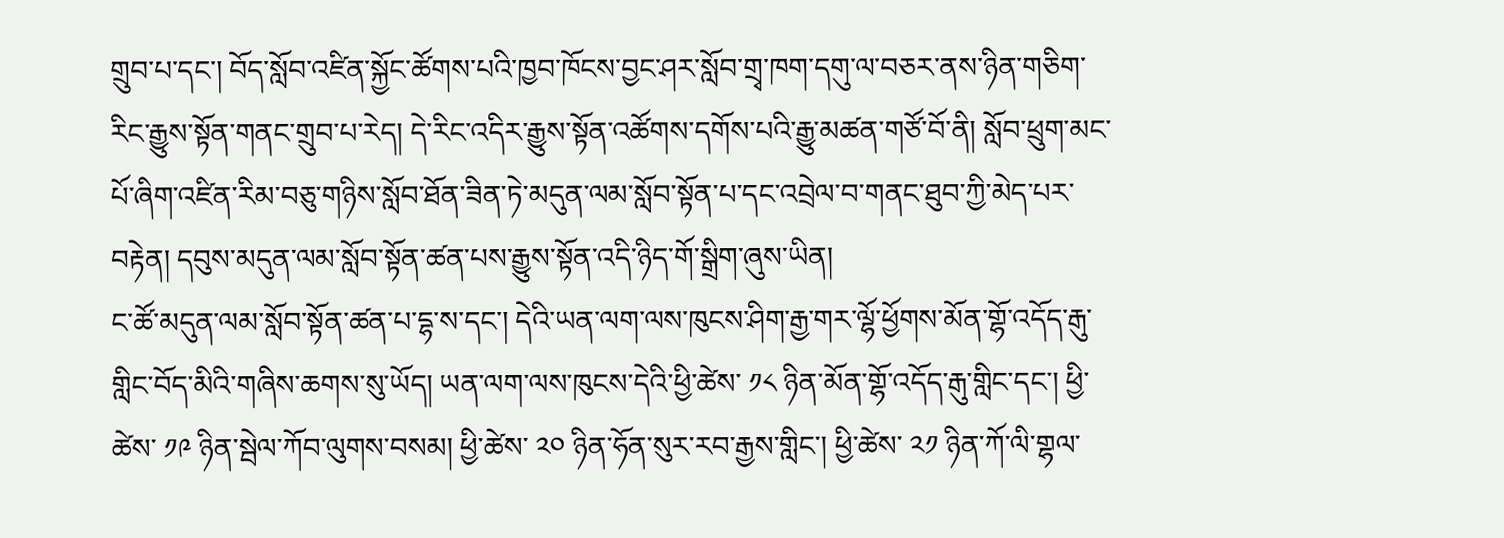གྲུབ་པ་དང་། བོད་སློབ་འཛིན་སྐྱོང་ཚོགས་པའི་ཁྱབ་ཁོངས་བྱང་ཤར་སློབ་གྲྭ་ཁག་དགུ་ལ་བཅར་ནས་ཉིན་གཅིག་རིང་རྒྱུས་སྟོན་གནང་གྲུབ་པ་རེད། དེ་རིང་འདིར་རྒྱུས་སྟོན་འཚོགས་དགོས་པའི་རྒྱུ་མཚན་གཙོ་བོ་ནི། སློབ་ཕྲུག་མང་པོ་ཞིག་འཛིན་རིམ་བཅུ་གཉིས་སློབ་ཐོན་ཟིན་ཏེ་མདུན་ལམ་སློབ་སྟོན་པ་དང་འབྲེལ་བ་གནང་ཐུབ་ཀྱི་མེད་པར་བརྟེན། དབུས་མདུན་ལམ་སློབ་སྟོན་ཚན་པས་རྒྱུས་སྟོན་འདི་ཉིད་གོ་སྒྲིག་ཞུས་ཡིན།
ང་ཚོ་མདུན་ལམ་སློབ་སྟོན་ཚན་པ་དྷ་ས་དང་། དེའི་ཡན་ལག་ལས་ཁུངས་ཤིག་རྒྱ་གར་ལྷོ་ཕྱོགས་མོན་གྷོ་འདོད་རྒུ་གླིང་བོད་མིའི་གཞིས་ཆགས་སུ་ཡོད། ཡན་ལག་ལས་ཁུངས་དེའི་ཕྱི་ཚེས་ ༡༨ ཉིན་མོན་གྷོ་འདོད་རྒུ་གླིང་དང་། ཕྱི་ཚེས་ ༡༩ ཉིན་སྦེལ་ཀོབ་ལུགས་བསམ། ཕྱི་ཚེས་ ༢༠ ཉིན་ཧོན་སུར་རབ་རྒྱས་གླིང་། ཕྱི་ཚེས་ ༢༡ ཉིན་ཀོ་ལི་གྷལ་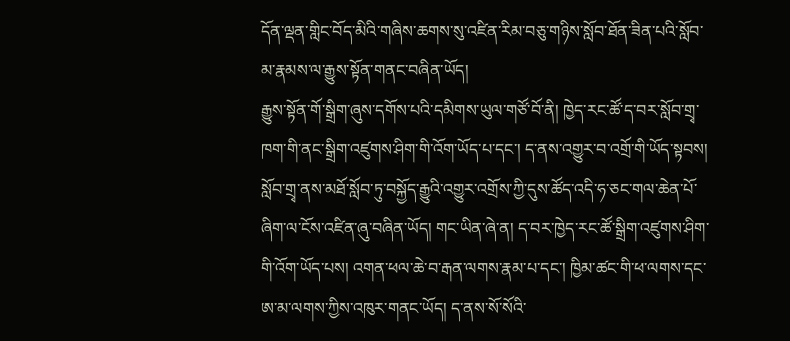དོན་ལྡན་གླིང་བོད་མིའི་གཞིས་ཆགས་སུ་འཛིན་རིམ་བཅུ་གཉིས་སློབ་ཐོན་ཟིན་པའི་སློབ་མ་རྣམས་ལ་རྒྱུས་སྟོན་གནང་བཞིན་ཡོད།
རྒྱུས་སྟོན་གོ་སྒྲིག་ཞུས་དགོས་པའི་དམིགས་ཡུལ་གཙོ་བོ་ནི། ཁྱེད་རང་ཚོ་ད་བར་སློབ་གྲྭ་ཁག་གི་ནང་སྒྲིག་འཛུགས་ཤིག་གི་འོག་ཡོད་པ་དང་། ད་ནས་འགྱུར་བ་འགྲོ་གི་ཡོད་སྟབས། སློབ་གྲྭ་ནས་མཐོ་སློབ་ཏུ་བསྐྱོད་རྒྱུའི་འགྱུར་འགྲོས་ཀྱི་དུས་ཚོད་འདི་ཧ་ཅང་གལ་ཆེན་པོ་ཞིག་ལ་ངོས་འཛིན་ཞུ་བཞིན་ཡོད། གང་ཡིན་ཞེ་ན། ད་བར་ཁྱེད་རང་ཚོ་སྒྲིག་འཛུགས་ཤིག་གི་འོག་ཡོད་པས། འགན་ཕལ་ཆེ་བ་རྒན་ལགས་རྣམ་པ་དང་། ཁྱིམ་ཚང་གི་ཕ་ལགས་དང་ཨ་མ་ལགས་ཀྱིས་འཁུར་གནང་ཡོད། ད་ནས་སོ་སོའི་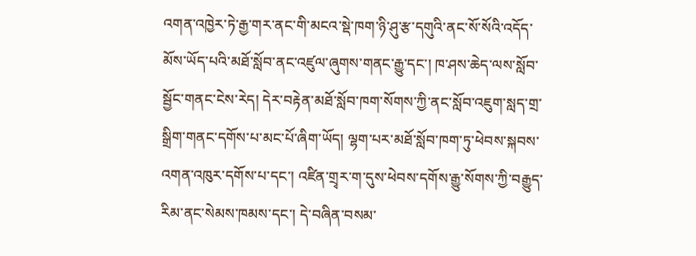འགན་འཁྱེར་ཏེ་རྒྱ་གར་ནང་གི་མངའ་སྡེ་ཁག་ཉི་ཤུ་རྩ་དགུའི་ནང་སོ་སོའི་འདོད་མོས་ཡོད་པའི་མཐོ་སློབ་ནང་འཛུལ་ཞུགས་གནང་རྒྱུ་དང་། ཁ་ཤས་ཆེད་ལས་སློབ་སྦྱོང་གནང་ངེས་རེད། དེར་བརྟེན་མཐོ་སློབ་ཁག་སོགས་ཀྱི་ནང་སློབ་འཇུག་སླད་གྲ་སྒྲིག་གནང་དགོས་པ་མང་པོ་ཞིག་ཡོད། ལྷག་པར་མཐོ་སློབ་ཁག་ཏུ་ཕེབས་སྐབས་འགན་འཁུར་དགོས་པ་དང་། འཛིན་གྲྭར་ག་དུས་ཕེབས་དགོས་རྒྱུ་སོགས་ཀྱི་བརྒྱུད་རིམ་ནང་སེམས་ཁམས་དང་། དེ་བཞིན་བསམ་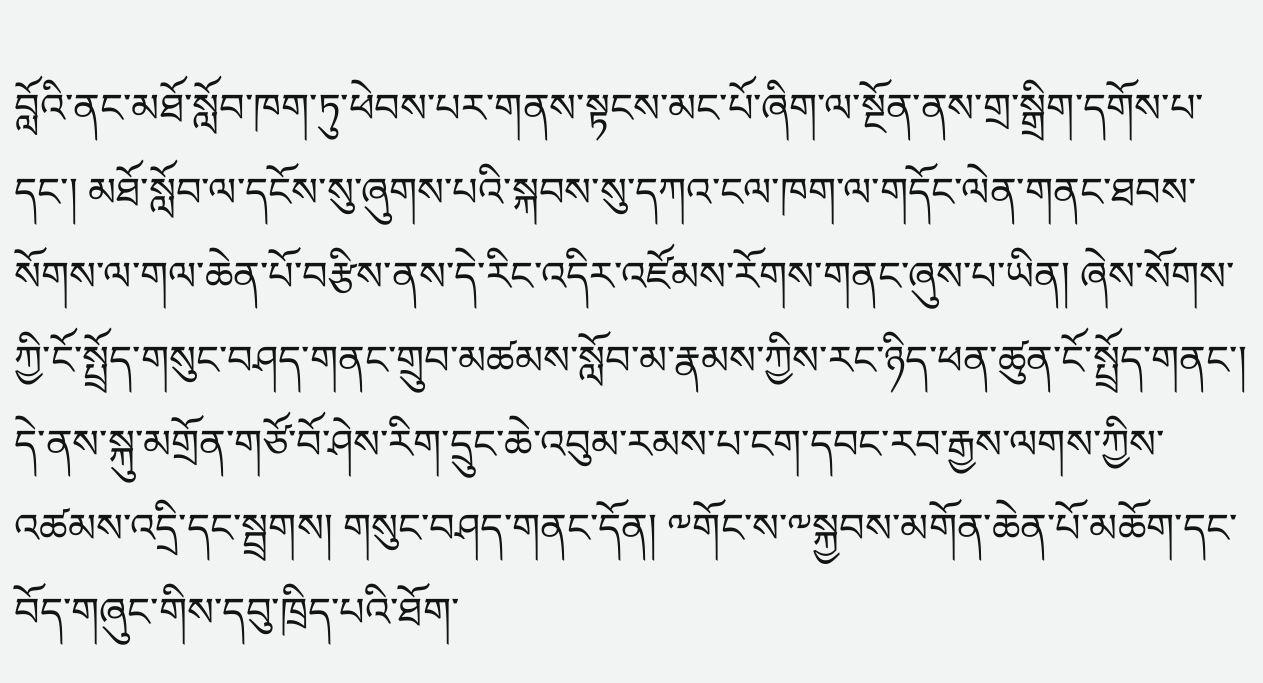བློའི་ནང་མཐོ་སློབ་ཁག་ཏུ་ཕེབས་པར་གནས་སྟངས་མང་པོ་ཞིག་ལ་སྔོན་ནས་གྲ་སྒྲིག་དགོས་པ་དང་། མཐོ་སློབ་ལ་དངོས་སུ་ཞུགས་པའི་སྐབས་སུ་དཀའ་ངལ་ཁག་ལ་གདོང་ལེན་གནང་ཐབས་སོགས་ལ་གལ་ཆེན་པོ་བརྩིས་ནས་དེ་རིང་འདིར་འཛོམས་རོགས་གནང་ཞུས་པ་ཡིན། ཞེས་སོགས་ཀྱི་ངོ་སྤྲོད་གསུང་བཤད་གནང་གྲུབ་མཚམས་སློབ་མ་རྣམས་ཀྱིས་རང་ཉིད་ཕན་ཚུན་ངོ་སྤྲོད་གནང་།
དེ་ནས་སྐུ་མགྲོན་གཙོ་བོ་ཤེས་རིག་དྲུང་ཆེ་འབུམ་རམས་པ་ངག་དབང་རབ་རྒྱས་ལགས་ཀྱིས་འཚམས་འདྲི་དང་སྦྲགས། གསུང་བཤད་གནང་དོན། ༸གོང་ས་༸སྐྱབས་མགོན་ཆེན་པོ་མཆོག་དང་བོད་གཞུང་གིས་དབུ་ཁྲིད་པའི་ཐོག་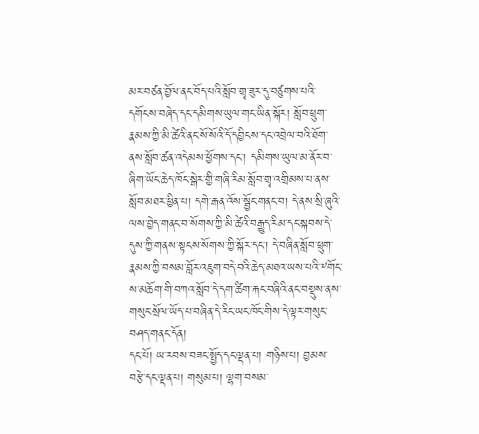མར་བཙན་བྱོལ་ནང་བོད་པའི་སློབ་གྲྭ་ཟུར་དུ་བཙུགས་པའི་དགོངས་བཞེད་དང་དམིགས་ཡུལ་གང་ཡིན་སྐོར། སློབ་ཕྲུག་རྣམས་ཀྱི་མི་ཚེའི་ནང་སོ་སོའི་དོ་དབྱིངས་དང་འབྲེལ་བའི་ཐོག་ནས་སློབ་ཚན་འདེམས་ཕྱོགས་དང་། དམིགས་ཡུལ་མ་ནོར་བ་ཞིག་ཡོང་ཆེད་ཁོང་སྒེར་གྱི་གཞི་རིམ་སློབ་གྲྭ་འགྲིམས་པ་ནས་སློབ་མཐར་ཕྱིན་པ། དགེ་རྒན་འོས་སྦྱོང་གནང་བ། དེ་ནས་སྲི་ཞུའི་ལས་བྱེད་གནང་བ་སོགས་ཀྱི་མི་ཚེའི་བརྒྱུད་རིམ་དང་སྐབས་དེ་དུས་ཀྱི་གནས་སྟངས་སོགས་ཀྱི་སྐོར་དང་། དེ་བཞིན་སློབ་ཕྲུག་རྣམས་ཀྱི་བསམ་བློར་འཇུག་བདེ་བའི་ཆེད་མཐའ་ཡས་པའི་༸གོང་ས་མཆོག་གི་བཀའ་སློབ་དེ་དག་ཚིག་རྐང་བཞིའི་ནང་བསྡུས་ནས་གསུང་སྲོལ་ཡོད་པ་བཞིན་དེ་རིང་ཡང་ཁོང་གིས་དེ་ལྟར་གསུང་བཤད་གནང་དོན།
དང་པོ། ཡ་རབས་བཟང་སྤྱོད་དང་ལྡན་པ། གཉིས་པ། བྱམས་བརྩེ་དང་ལྡན་པ། གསུམ་པ། ལྷག་བསམ་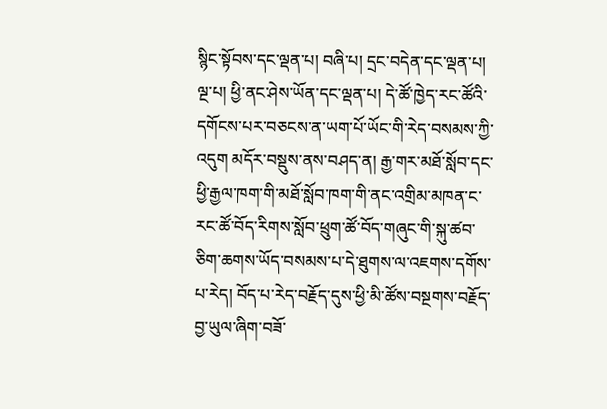སྙིང་སྟོབས་དང་ལྡན་པ། བཞི་པ། དྲང་བདེན་དང་ལྡན་པ། ལྔ་པ། ཕྱི་ནང་ཤེས་ཡོན་དང་ལྡན་པ། དེ་ཚོ་ཁྱེད་རང་ཚོའི་དགོངས་པར་བཅངས་ན་ཡག་པོ་ཡོང་གི་རེད་བསམས་ཀྱི་འདུག མདོར་བསྡུས་ནས་བཤད་ན། རྒྱ་གར་མཐོ་སློབ་དང་ཕྱི་རྒྱལ་ཁག་གི་མཐོ་སློབ་ཁག་གི་ནང་འགྲིམ་མཁན་ང་རང་ཚོ་བོད་རིགས་སློབ་ཕྲུག་ཚོ་བོད་གཞུང་གི་སྐུ་ཚབ་ཅིག་ཆགས་ཡོད་བསམས་པ་དེ་ཐུགས་ལ་འཇགས་དགོས་པ་རེད། བོད་པ་རེད་བརྗོད་དུས་ཕྱི་མི་ཚོས་བསྔགས་བརྗོད་བྱ་ཡུལ་ཞིག་བཟོ་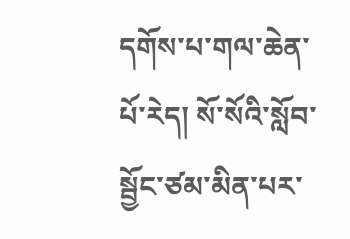དགོས་པ་གལ་ཆེན་པོ་རེད། སོ་སོའི་སློབ་སྦྱོང་ཙམ་མིན་པར་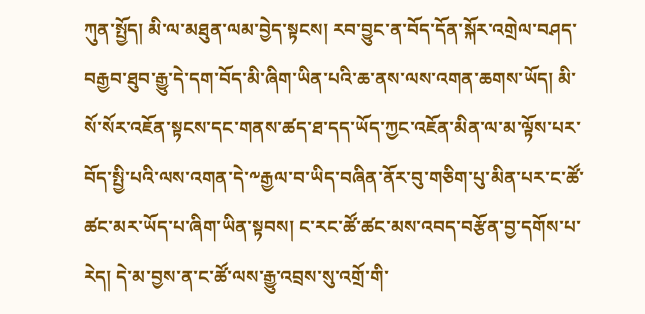ཀུན་སྤྱོད། མི་ལ་མཐུན་ལམ་བྱེད་སྟངས། རབ་བྱུང་ན་བོད་དོན་སྐོར་འགྲེལ་བཤད་བརྒྱབ་ཐུབ་རྒྱུ་དེ་དག་བོད་མི་ཞིག་ཡིན་པའི་ཆ་ནས་ལས་འགན་ཆགས་ཡོད། མི་སོ་སོར་འཇོན་སྟངས་དང་གནས་ཚད་ཐ་དད་ཡོད་ཀྱང་འཇོན་མིན་ལ་མ་ལྟོས་པར་བོད་སྤྱི་པའི་ལས་འགན་དེ་༸རྒྱལ་བ་ཡིད་བཞིན་ནོར་བུ་གཅིག་པུ་མིན་པར་ང་ཚོ་ཚང་མར་ཡོད་པ་ཞིག་ཡིན་སྟབས། ང་རང་ཚོ་ཚང་མས་འབད་བརྩོན་བྱ་དགོས་པ་རེད། དེ་མ་བྱས་ན་ང་ཚོ་ལས་རྒྱུ་འབྲས་སུ་འགྲོ་གི་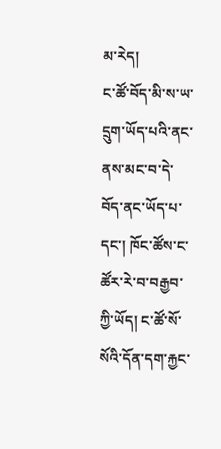མ་རེད།
ང་ཚོ་བོད་མི་ས་ཡ་དྲུག་ཡོད་པའི་ནང་ནས་མང་བ་དེ་བོད་ནང་ཡོད་པ་དང་། ཁོང་ཚོས་ང་ཚོར་རེ་བ་བརྒྱབ་ཀྱི་ཡོད། ང་ཚོ་སོ་སོའི་དོན་དག་རྐྱང་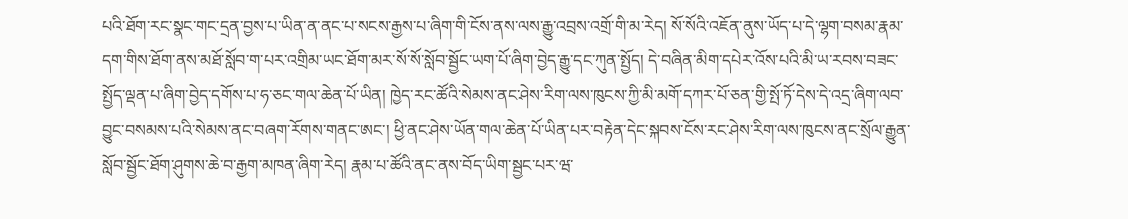པའི་ཐོག་རང་སྣང་གང་དྲན་བྱས་པ་ཡིན་ན་ནང་པ་སངས་རྒྱས་པ་ཞིག་གི་ངོས་ནས་ལས་རྒྱུ་འབྲས་འགྲོ་གི་མ་རེད། སོ་སོའི་འཇོན་ནུས་ཡོད་པ་དེ་ལྷག་བསམ་རྣམ་དག་གིས་ཐོག་ནས་མཐོ་སློབ་ག་པར་འགྲིམ་ཡང་ཐོག་མར་སོ་སོ་སློབ་སྦྱོང་ཡག་པོ་ཞིག་བྱེད་རྒྱུ་དང་ཀུན་སྤྱོད། དེ་བཞིན་མིག་དཔེར་འོས་པའི་མི་ཡ་རབས་བཟང་སྤྱོད་ལྡན་པ་ཞིག་བྱེད་དགོས་པ་ཧ་ཅང་གལ་ཆེན་པོ་ཡིན། ཁྱེད་རང་ཚོའི་སེམས་ནང་ཤེས་རིག་ལས་ཁུངས་ཀྱི་མི་མགོ་དཀར་པོ་ཅན་གྱི་སྤོ་ཏོ་དེས་དེ་འདྲ་ཞིག་ལབ་བྱུང་བསམས་པའི་སེམས་ནང་བཞག་རོགས་གནང་ཨང་། ཕྱི་ནང་ཤེས་ཡོན་གལ་ཆེན་པོ་ཡིན་པར་བརྟེན་དེང་སྐབས་ངོས་རང་ཤེས་རིག་ལས་ཁུངས་ནང་སྲོལ་རྒྱུན་སློབ་སྦྱོང་ཐོག་ཤུགས་ཆེ་བ་རྒྱག་མཁན་ཞིག་རེད། རྣམ་པ་ཚོའི་ནང་ནས་བོད་ཡིག་སྦྱང་པར་ཝ་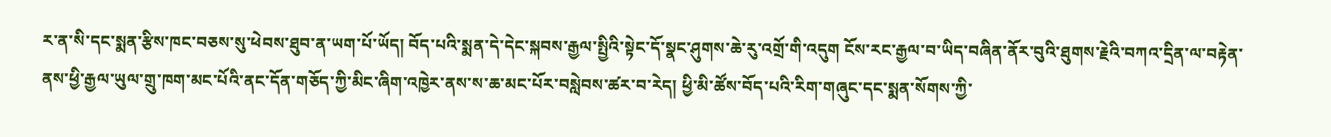ར་ན་སི་དང་སྨན་རྩིས་ཁང་བཅས་སུ་ཕེབས་ཐུབ་ན་ཡག་པོ་ཡོད། བོད་པའི་སྨན་དེ་དེང་སྐབས་རྒྱལ་སྤྱིའི་སྟེང་དོ་སྣང་ཤུགས་ཆེ་རུ་འགྲོ་གི་འདུག ངོས་རང་རྒྱལ་བ་ཡིད་བཞིན་ནོར་བུའི་ཐུགས་རྗེའི་བཀའ་དྲིན་ལ་བརྟེན་ནས་ཕྱི་རྒྱལ་ཡུལ་གྲུ་ཁག་མང་པོའི་ནང་དོན་གཅོད་ཀྱི་མིང་ཞིག་འཁྱེར་ནས་ས་ཆ་མང་པོར་བསླེབས་ཚར་བ་རེད། ཕྱི་མི་ཚོས་བོད་པའི་རིག་གཞུང་དང་སྨན་སོགས་ཀྱི་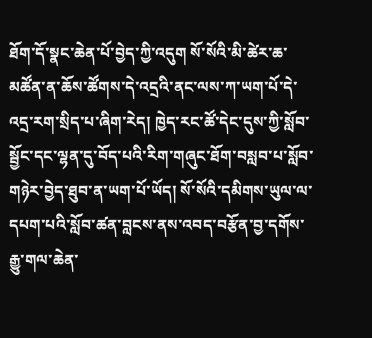ཐོག་དོ་སྣང་ཆེན་པོ་བྱེད་ཀྱི་འདུག སོ་སོའི་མི་ཚེར་ཆ་མཚོན་ན་ཆོས་ཚོགས་དེ་འདྲའི་ནང་ལས་ཀ་ཡག་པོ་དེ་འདྲ་རག་སྲིད་པ་ཞིག་རེད། ཁྱེད་རང་ཚོ་དེང་དུས་ཀྱི་སློབ་སྦྱོང་དང་ལྷན་དུ་བོད་པའི་རིག་གཞུང་ཐོག་བསླབ་པ་སློབ་གཉེར་བྱེད་ཐུབ་ན་ཡག་པོ་ཡོད། སོ་སོའི་དམིགས་ཡུལ་ལ་དཔག་པའི་སློབ་ཚན་བླངས་ནས་འབད་བརྩོན་བྱ་དགོས་རྒྱུ་གལ་ཆེན་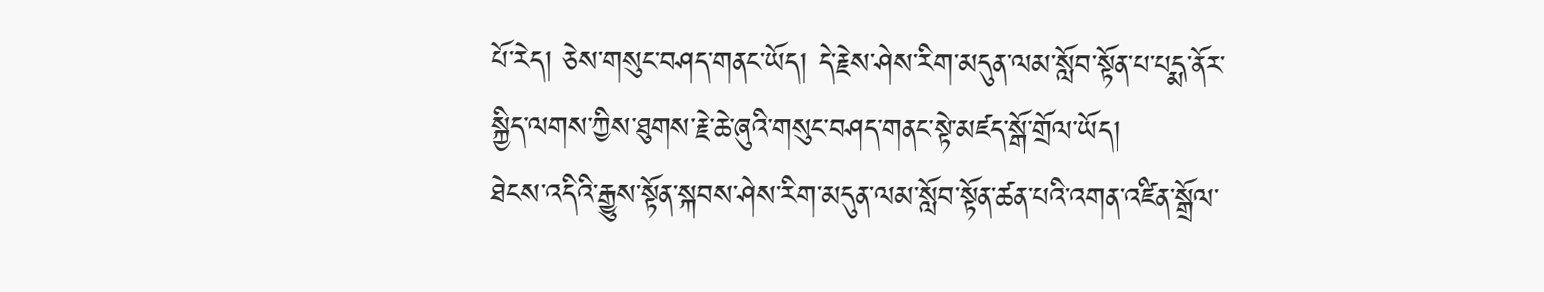པོ་རེད། ཅེས་གསུང་བཤད་གནང་ཡོད། དེ་རྗེས་ཤེས་རིག་མདུན་ལམ་སློབ་སྟོན་པ་པདྨ་ནོར་སྐྱིད་ལགས་ཀྱིས་ཐུགས་རྗེ་ཆེ་ཞུའི་གསུང་བཤད་གནང་སྟེ་མཛད་སྒོ་གྲོལ་ཡོད།
ཐེངས་འདིའི་རྒྱུས་སྟོན་སྐབས་ཤེས་རིག་མདུན་ལམ་སློབ་སྟོན་ཚན་པའི་འགན་འཛིན་སྒྲོལ་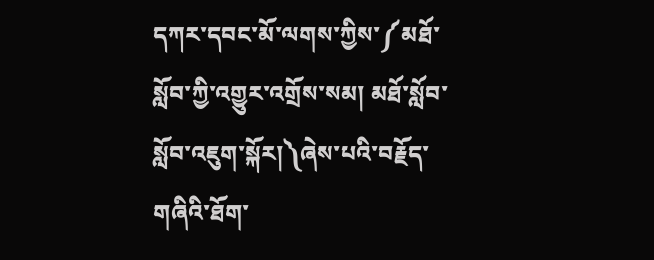དཀར་དབང་མོ་ལགས་ཀྱིས་༼མཐོ་སློབ་ཀྱི་འགྱུར་འགྲོས་སམ། མཐོ་སློབ་སློབ་འཇུག་སྐོར།༽ཞེས་པའི་བརྗོད་གཞིའི་ཐོག་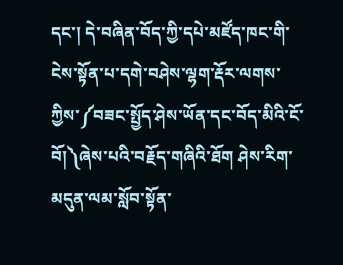དང་། དེ་བཞིན་བོད་ཀྱི་དཔེ་མཛོད་ཁང་གི་ངེས་སྟོན་པ་དགེ་བཤེས་ལྷག་རྡོར་ལགས་ཀྱིས་༼བཟང་སྤྱོད་ཤེས་ཡོན་དང་བོད་མིའི་ངོ་བོ།༽ཞེས་པའི་བརྗོད་གཞིའི་ཐོག ཤེས་རིག་མདུན་ལམ་སློབ་སྟོན་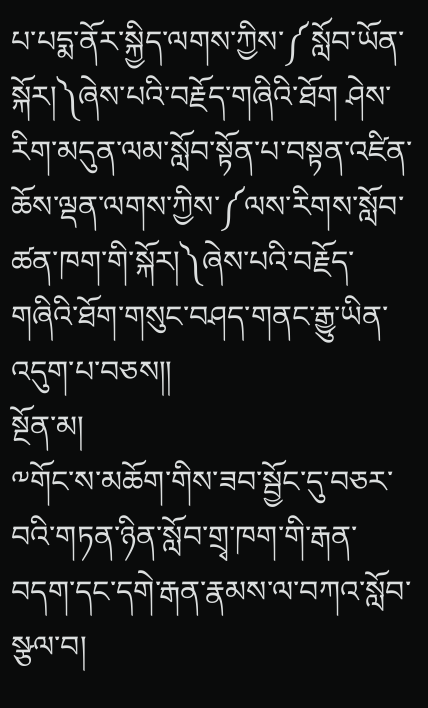པ་པདྨ་ནོར་སྐྱིད་ལགས་ཀྱིས་༼སློབ་ཡོན་སྐོར།༽ཞེས་པའི་བརྗོད་གཞིའི་ཐོག ཤེས་རིག་མདུན་ལམ་སློབ་སྟོན་པ་བསྟན་འཛིན་ཆོས་ལྡན་ལགས་ཀྱིས་༼ལས་རིགས་སློབ་ཚན་ཁག་གི་སྐོར།༽ཞེས་པའི་བརྗོད་གཞིའི་ཐོག་གསུང་བཤད་གནང་རྒྱུ་ཡིན་འདུག་པ་བཅས།།
སྔོན་མ།
༸གོང་ས་མཆོག་གིས་ཟབ་སྦྱོང་དུ་བཅར་བའི་གཏན་ཉིན་སློབ་གྲྭ་ཁག་གི་རྒན་བདག་དང་དགེ་རྒན་རྣམས་ལ་བཀའ་སློབ་སྩལ་བ།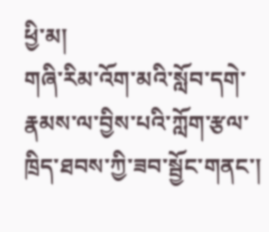ཕྱི་མ།
གཞི་རིམ་འོག་མའི་སློབ་དགེ་རྣམས་ལ་བྱིས་པའི་ཀློག་རྩལ་ཁྲིད་ཐབས་ཀྱི་ཟབ་སྦྱོང་གནང་།